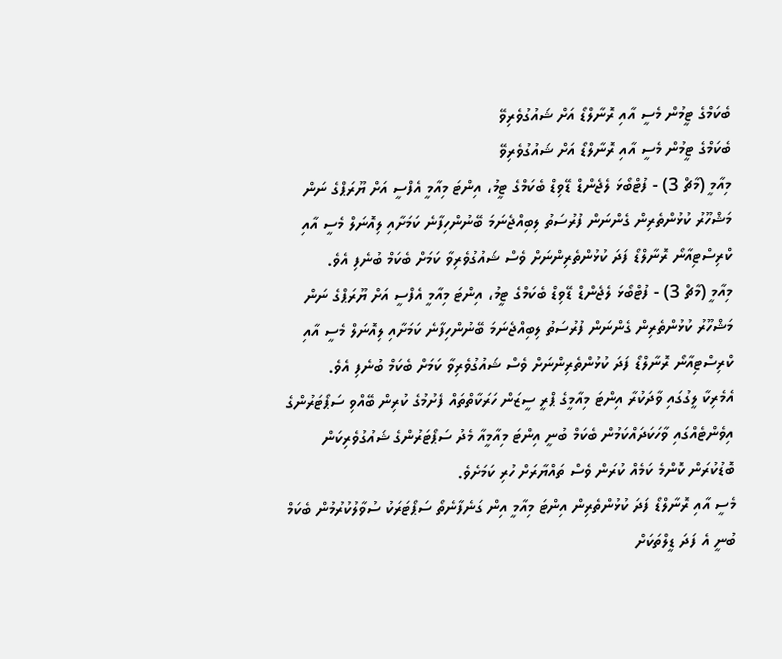ބެކަމްގެ ޓީމުން މެސީ އާއި ރޮނާލްޑޯ އަށް ޝައުގުވެރިވޭ
ބެކަމްގެ ޓީމުން މެސީ އާއި ރޮނާލްޑޯ އަށް ޝައުގުވެރިވޭ
މިއާމީ (މާޗް 3) - ފުޓްބޯޅަ ލެޖެންޑް ޑޭވިޑް ބެކަމްގެ ޓީމު، އިންޓަ މިއާމީ އެފްސީ އަށް ޔޫރަޕްގެ ނަން މަޝްހޫރު ކުޅުންތެރިން ގެންނަން ފުރުސަތު ލިބިއްޖެނަމަ ބޭނުންހިފާނެ ކަމަށާއި ލިއޮނަލް މެސީ އާއި ކްރިސްޓިއާނޯ ރޮނާލްޑޯ ފަދަ ކުޅުންތެރިންނަށް ވެސް ޝައުގުވެރިވާ ކަމަށް ބެކަމް ބުނެފި އެވެ.
މިއާމީ (މާޗް 3) - ފުޓްބޯޅަ ލެޖެންޑް ޑޭވިޑް ބެކަމްގެ ޓީމު، އިންޓަ މިއާމީ އެފްސީ އަށް ޔޫރަޕްގެ ނަން މަޝްހޫރު ކުޅުންތެރިން ގެންނަން ފުރުސަތު ލިބިއްޖެނަމަ ބޭނުންހިފާނެ ކަމަށާއި ލިއޮނަލް މެސީ އާއި ކްރިސްޓިއާނޯ ރޮނާލްޑޯ ފަދަ ކުޅުންތެރިންނަށް ވެސް ޝައުގުވެރިވާ ކަމަށް ބެކަމް ބުނެފި އެވެ.
އެމެރިކާ ލީގުގައި ވާދަކުރާ އިންޓަ މިއާމީގެ ޕްރީ ސީޒަން ހަރަކާތްތައް ފެށުމުގެ ކުރިން ބޭއްވި ސަޕޯޓަރުންގެ އިވެންޓެއްގައި ވާހަކަދައްކަމުން ބެކަމް ބުނީ އިންޓަ މިއާމީއާ މެދު ސަޕޯޓަރުންގެ ޝައުގުވެރިކަން ބޮޑުކުރަން ކޮންމެ ކަމެއް ކުރަން ވެސް ތައްޔާރަށް ހުރި ކަމަށެވެ.
މެސީ އާއި ރޮނާލްޑޯ ފަދަ ކުޅުންތެރިން އިންޓަ މިއާމީ އިން ގަނެފާނެތޯ ސަޕޯޓަރަކު ސުވާލުކުރުމުން ބެކަމް ބުނީ އެ ފަދަ ޑީލްތަކަށް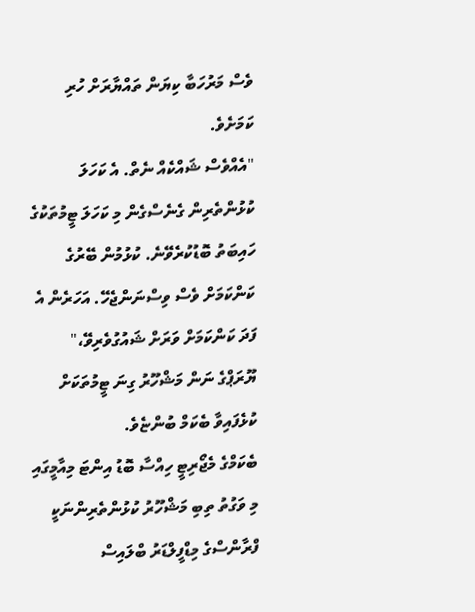ވެސް މަރުހަބާ ކިޔަން ތައްޔާރަށް ހުރި ކަމަށެވެ.
"އެއްވެސް ޝައްކެއް ނެތް. އެ ކަހަލަ ކުޅުންތެރިން ގެނެސްގެން މި ކަހަލަ ޓީމުތަކުގެ ހައިބަތު ބޮޑުކުރެވޭނެ. ކުޅުމުން ބޭރުގެ ކަންކަމަށް ވެސް ވިސްނަންޖެހޭ. އަހަރެން އެ ފަދަ ކަންކަމަށް ވަރަށް ޝައުގުވެރިވޭ،" ޔޫރަޕްގެ ނަން މަޝްހޫރު ގިނަ ޓީމުތަކަށް ކުޅެފައިވާ ބެކަމް ބުންޏެވެ.
ބެކަމްގެ މެޖޯރިޓީ ހިއްސާ ބޮޑު އިންޓަ މިއާމީގައި މި ވަގުތު ތިބި މަޝްހޫރު ކުޅުންތެރިންނަކީ ފްރާންސްގެ މިޑްފީލްޑަރު ބްލައިސް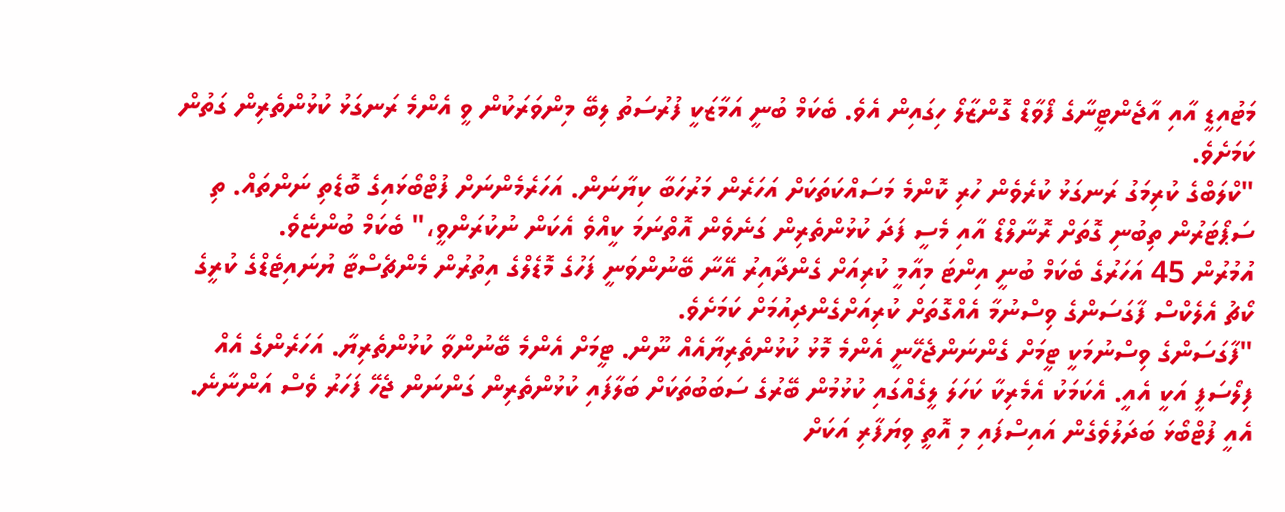މަޓުއިޑީ އާއި އާޖެންޓީނާގެ ފޯވާޑް ގޮންޒާލޯ ހިގައިން އެވެ. ބެކަމް ބުނީ އަމާޒަކީ ފުރުސަތު ލިބޭ މިންވަރަކުން ވީ އެންމެ ރަނގަޅު ކުޅުންތެރިން ގަތުން ކަމަށެވެ.
"ކްލަބްގެ ކުރިމަގު ރަނގަޅު ކުރެވެން ހުރި ކޮންމެ މަސައްކަތަކަށް އަހަރެން މަރުހަބާ ކިޔާނަން. އަހަރެމެންނަށް ފުޓްބޯޅައިގެ ބޮޑެތި ނަންތައް. ތި ސަޕޯޓަރުން ތިބުނި ގޮތަށް ރޮނާލްޑޯ އާއި މެސީ ފަދަ ކުޅުންތެރިން ގަނެވެން އޮތްނަމަ ކީއްވެ އެކަން ނުކުރަންވީ،" ބެކަމް ބުންޏެވެ.
އުމުރުން 45 އަހަރުގެ ބެކަމް ބުނީ އިންޓަ މިއާމީ ކުރިއަށް ގެންދާއިރު އޭނާ ބޭނުންވަނީ ފަހުގެ މޮޑެލްގެ އިތުރުން މެންޗެސްޓާ ޔުނައިޓެޑްގެ ކުރީގެ ކޯޗު އެލެކްސް ފާގަސަންގެ ވިސްނުމާ އެއްގޮތަށް ކުރިއަށްގެންދިއުމަށް ކަމަށެވެ.
"ފާގަސަންގެ ވިސްނުމަކީ ޓީމަށް ގެންނަންޖެހޭނީ އެންމެ މޮޅު ކުޅުންތެރިޔާއެއް ނޫން. ޓީމަށް އެންމެ ބޭނުންވާ ކުޅުންތެރިޔާ. އަހަރެންގެ އެއް ފިލޯސަފީ އަކީ އެއީ. އެކަމަކު އެމެރިކާ ކަހަލަ ލީގެއްގައި ކުޅުމުން ބޭރުގެ ސަބަބުތަކަށް ބަލާފައި ކުޅުންތެރިން ގަންނަން ޖެހޭ ފަހަރު ވެސް އަންނާނެ. އެއީ ފުޓްބޯޅަ ބަދަލުވެގެން އައިސްފައި މި އޮތީ ވިޔަފާރި އަކަށް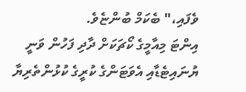ވެފައި،" ބެކަމް ބުންޏެވެ.
އިންޓަ މިއާމީގެ ކޯޗަކަށް ދާދި ފަހުން ވަނީ ޔުނައިޓެޑާއި އެވަޓަންގެ ކުރީގެ ކުޅުންތެރިޔާ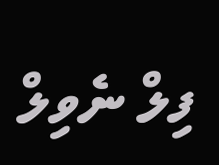ފިލް ނެވިލް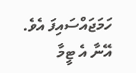ހަމަޖައްސައިފަ އެވެ. އޭނާ އެ ޓީމާ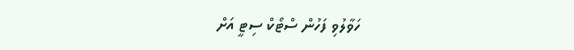ހަވާލުވި ފަހުން ސްޓޯކް ސިޓީ އަށް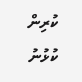ކުރިން ކުޅުނު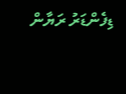ޑިފެންޑަރު ރަޔާން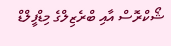ޝޯކްރޮސް އާއި ބްރެޒިލްގެ މިޑްފީލްޑް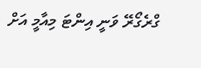ގްރެގޯރޭ ވަނީ އިންޓަ މިއާމީ އަށް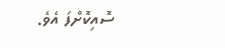ސޮއިކޮށްފަ އެވެ.